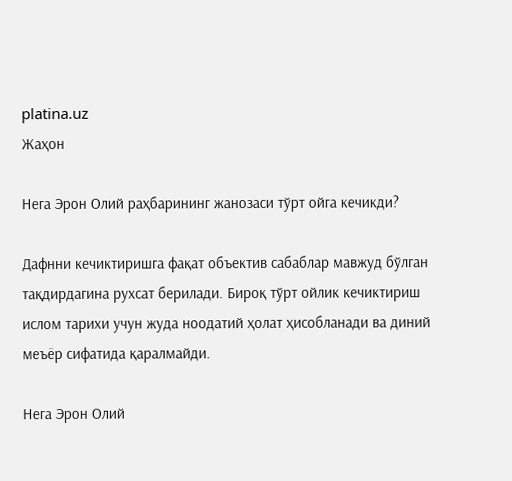platina.uz
Жаҳон

Нега Эрон Олий раҳбарининг жанозаси тўрт ойга кечикди?

Дафнни кечиктиришга фақат объектив сабаблар мавжуд бўлган тақдирдагина рухсат берилади. Бироқ тўрт ойлик кечиктириш ислом тарихи учун жуда ноодатий ҳолат ҳисобланади ва диний меъёр сифатида қаралмайди.

Нега Эрон Олий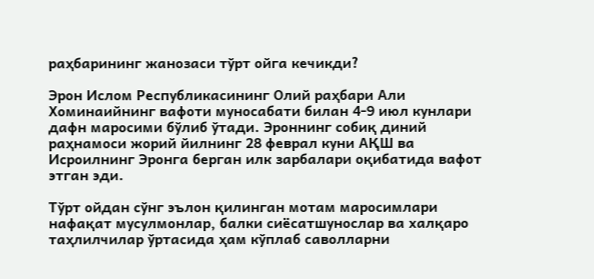раҳбарининг жанозаси тўрт ойга кечикди?

Эрон Ислом Республикасининг Олий раҳбари Али Хоминаийнинг вафоти муносабати билан 4-9 июл кунлари дафн маросими бўлиб ўтади. Эроннинг собиқ диний раҳнамоси жорий йилнинг 28 феврал куни АҚШ ва Исроилнинг Эронга берган илк зарбалари оқибатида вафот этган эди.

Тўрт ойдан сўнг эълон қилинган мотам маросимлари нафақат мусулмонлар, балки сиёсатшунослар ва халқаро таҳлилчилар ўртасида ҳам кўплаб саволларни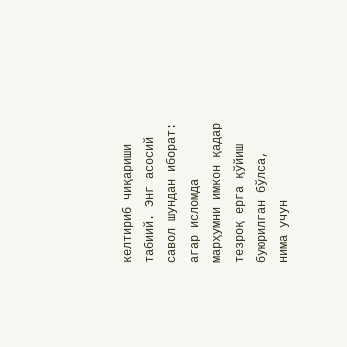келтириб чиқариши табиий. Энг асосий савол шундан иборат: агар исломда марҳумни имкон қадар тезроқ ерга қўйиш буюрилган бўлса, нима учун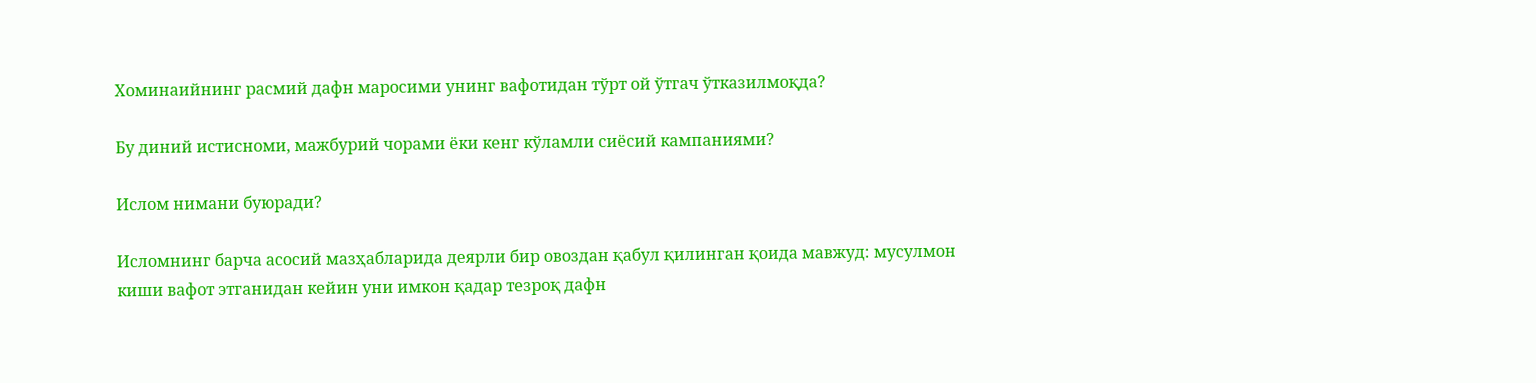Хоминаийнинг расмий дафн маросими унинг вафотидан тўрт ой ўтгач ўтказилмоқда?

Бу диний истисноми, мажбурий чорами ёки кенг кўламли сиёсий кампаниями?

Ислом нимани буюради?

Исломнинг барча асосий мазҳабларида деярли бир овоздан қабул қилинган қоида мавжуд: мусулмон киши вафот этганидан кейин уни имкон қадар тезроқ дафн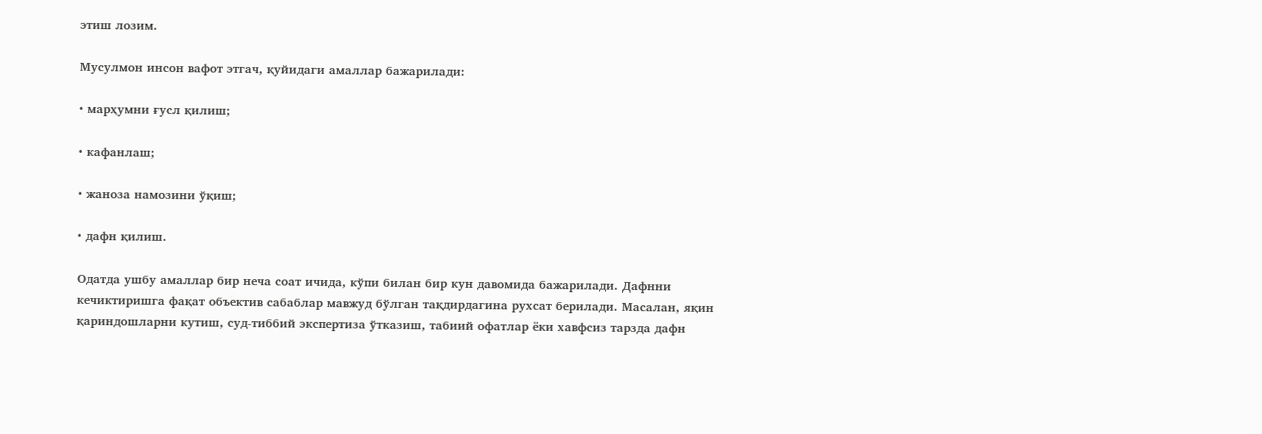этиш лозим.

Мусулмон инсон вафот этгач, қуйидаги амаллар бажарилади:

• марҳумни ғусл қилиш;

• кафанлаш;

• жаноза намозини ўқиш;

• дафн қилиш.

Одатда ушбу амаллар бир неча соат ичида, кўпи билан бир кун давомида бажарилади. Дафнни кечиктиришга фақат объектив сабаблар мавжуд бўлган тақдирдагина рухсат берилади. Масалан, яқин қариндошларни кутиш, суд-тиббий экспертиза ўтказиш, табиий офатлар ёки хавфсиз тарзда дафн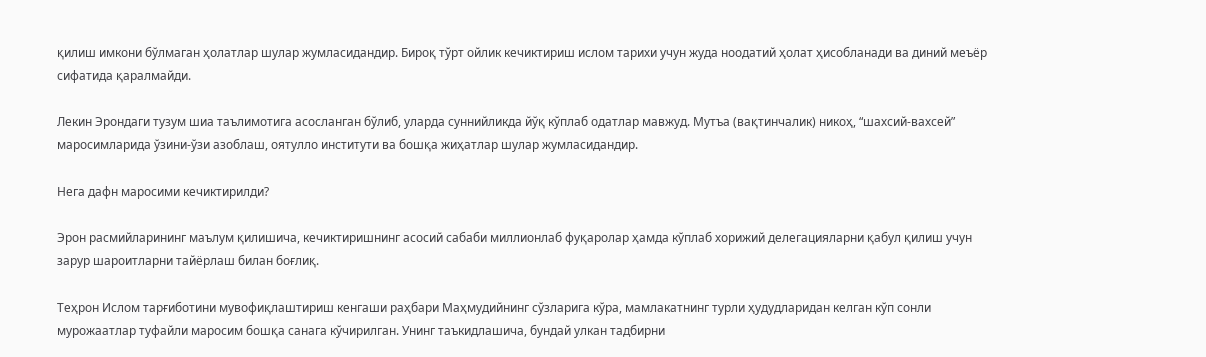қилиш имкони бўлмаган ҳолатлар шулар жумласидандир. Бироқ тўрт ойлик кечиктириш ислом тарихи учун жуда ноодатий ҳолат ҳисобланади ва диний меъёр сифатида қаралмайди.

Лекин Эрондаги тузум шиа таълимотига асосланган бўлиб, уларда суннийликда йўқ кўплаб одатлар мавжуд. Мутъа (вақтинчалик) никоҳ, “шахсий-вахсей” маросимларида ўзини-ўзи азоблаш, оятулло институти ва бошқа жиҳатлар шулар жумласидандир.

Нега дафн маросими кечиктирилди?

Эрон расмийларининг маълум қилишича, кечиктиришнинг асосий сабаби миллионлаб фуқаролар ҳамда кўплаб хорижий делегацияларни қабул қилиш учун зарур шароитларни тайёрлаш билан боғлиқ.

Теҳрон Ислом тарғиботини мувофиқлаштириш кенгаши раҳбари Маҳмудийнинг сўзларига кўра, мамлакатнинг турли ҳудудларидан келган кўп сонли мурожаатлар туфайли маросим бошқа санага кўчирилган. Унинг таъкидлашича, бундай улкан тадбирни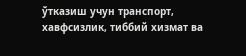ўтказиш учун транспорт, хавфсизлик, тиббий хизмат ва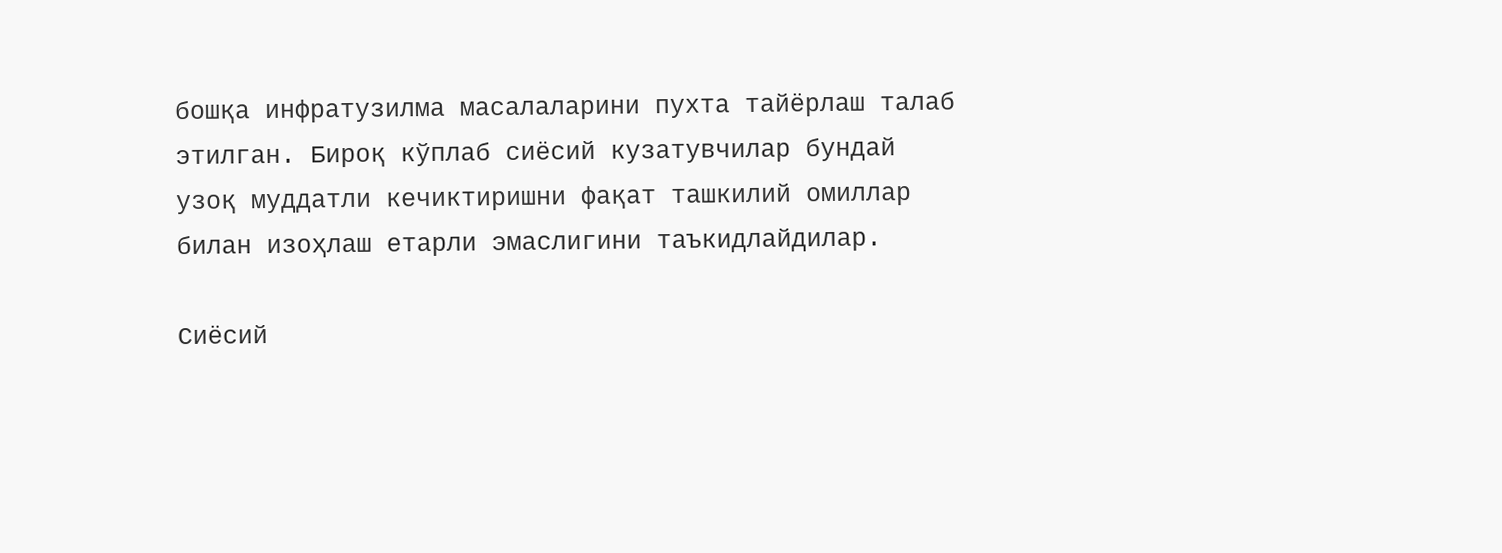бошқа инфратузилма масалаларини пухта тайёрлаш талаб этилган. Бироқ кўплаб сиёсий кузатувчилар бундай узоқ муддатли кечиктиришни фақат ташкилий омиллар билан изоҳлаш етарли эмаслигини таъкидлайдилар.

Сиёсий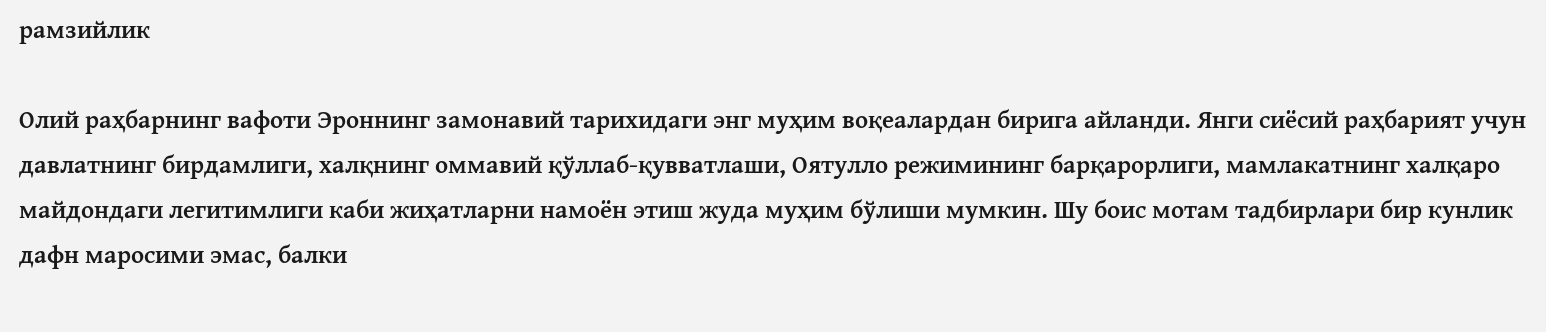рамзийлик

Олий раҳбарнинг вафоти Эроннинг замонавий тарихидаги энг муҳим воқеалардан бирига айланди. Янги сиёсий раҳбарият учун давлатнинг бирдамлиги, халқнинг оммавий қўллаб-қувватлаши, Оятулло режимининг барқарорлиги, мамлакатнинг халқаро майдондаги легитимлиги каби жиҳатларни намоён этиш жуда муҳим бўлиши мумкин. Шу боис мотам тадбирлари бир кунлик дафн маросими эмас, балки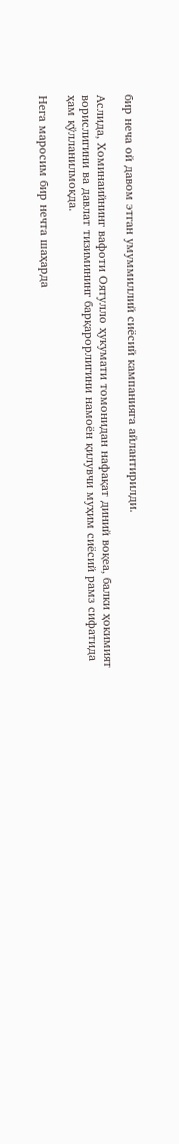бир неча ой давом этган умуммиллий сиёсий кампанияга айлантирилди.

Аслида, Хоминаийнинг вафоти Оятулло ҳукумати томонидан нафақат диний воқеа, балки ҳокимият ворислигини ва давлат тизимининг барқарорлигини намоён қилувчи муҳим сиёсий рамз сифатида ҳам қўлланилмоқда.

Нега маросим бир нечта шаҳарда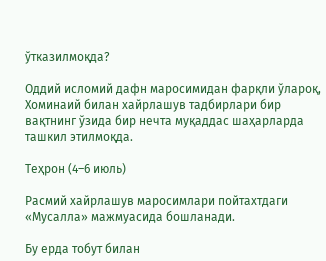ўтказилмоқда?

Оддий исломий дафн маросимидан фарқли ўлароқ, Хоминаий билан хайрлашув тадбирлари бир вақтнинг ўзида бир нечта муқаддас шаҳарларда ташкил этилмоқда.

Теҳрон (4–6 июль)

Расмий хайрлашув маросимлари пойтахтдаги «Мусалла» мажмуасида бошланади.

Бу ерда тобут билан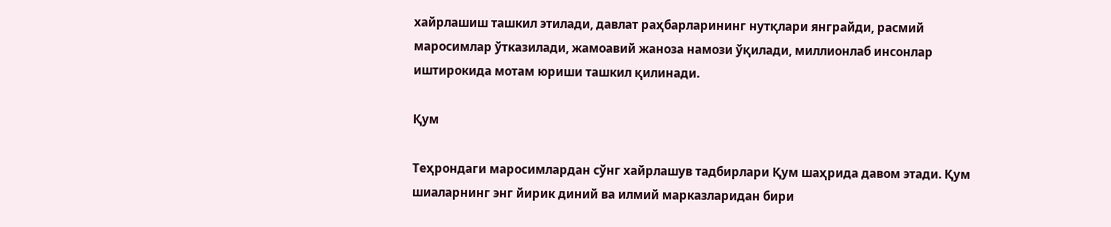хайрлашиш ташкил этилади, давлат раҳбарларининг нутқлари янграйди, расмий маросимлар ўтказилади, жамоавий жаноза намози ўқилади, миллионлаб инсонлар иштирокида мотам юриши ташкил қилинади.

Қум

Теҳрондаги маросимлардан сўнг хайрлашув тадбирлари Қум шаҳрида давом этади. Қум шиаларнинг энг йирик диний ва илмий марказларидан бири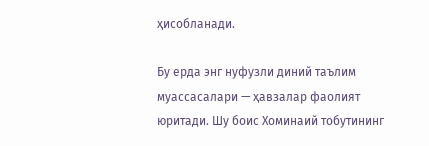ҳисобланади.

Бу ерда энг нуфузли диний таълим муассасалари — ҳавзалар фаолият юритади. Шу боис Хоминаий тобутининг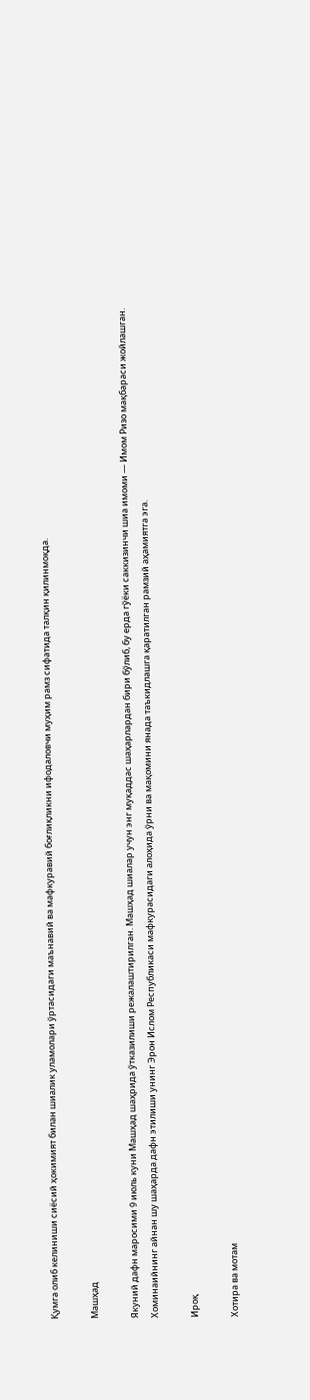Қумга олиб келиниши сиёсий ҳокимият билан шиалик уламолари ўртасидаги маънавий ва мафкуравий боғлиқликни ифодаловчи муҳим рамз сифатида талқин қилинмоқда.

Машҳад

Якуний дафн маросими 9 июль куни Машҳад шаҳрида ўтказилиши режалаштирилган. Машҳад шиалар учун энг муқаддас шаҳарлардан бири бўлиб, бу ерда гўёки саккизинчи шиа имоми — Имом Ризо мақбараси жойлашган. Хоминаийнинг айнан шу шаҳарда дафн этилиши унинг Эрон Ислом Республикаси мафкурасидаги алоҳида ўрни ва мақомини янада таъкидлашга қаратилган рамзий аҳамиятга эга.

Ироқ

Хотира ва мотам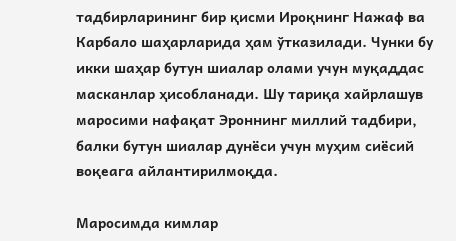тадбирларининг бир қисми Ироқнинг Нажаф ва Карбало шаҳарларида ҳам ўтказилади. Чунки бу икки шаҳар бутун шиалар олами учун муқаддас масканлар ҳисобланади. Шу тариқа хайрлашув маросими нафақат Эроннинг миллий тадбири, балки бутун шиалар дунёси учун муҳим сиёсий воқеага айлантирилмоқда.

Маросимда кимлар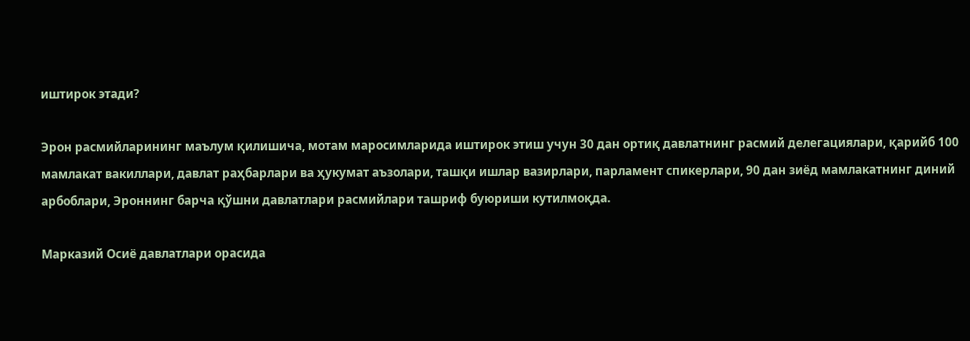иштирок этади?

Эрон расмийларининг маълум қилишича, мотам маросимларида иштирок этиш учун 30 дан ортиқ давлатнинг расмий делегациялари, қарийб 100 мамлакат вакиллари, давлат раҳбарлари ва ҳукумат аъзолари, ташқи ишлар вазирлари, парламент спикерлари, 90 дан зиёд мамлакатнинг диний арбоблари, Эроннинг барча қўшни давлатлари расмийлари ташриф буюриши кутилмоқда.

Марказий Осиё давлатлари орасида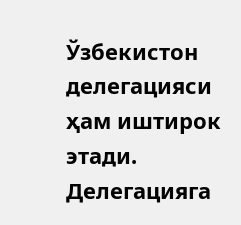Ўзбекистон делегацияси ҳам иштирок этади. Делегацияга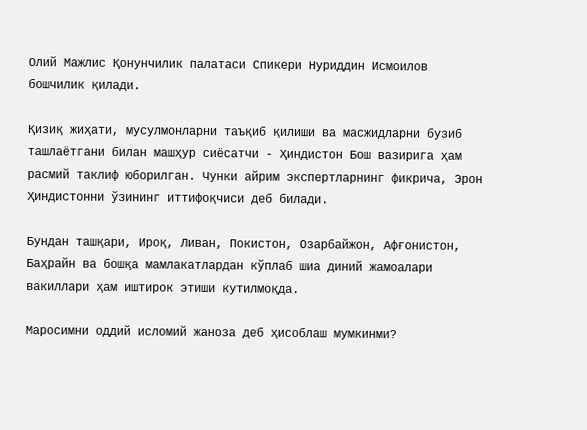Олий Мажлис Қонунчилик палатаси Спикери Нуриддин Исмоилов бошчилик қилади.

Қизиқ жиҳати, мусулмонларни таъқиб қилиши ва масжидларни бузиб ташлаётгани билан машҳур сиёсатчи - Ҳиндистон Бош вазирига ҳам расмий таклиф юборилган. Чунки айрим экспертларнинг фикрича, Эрон Ҳиндистонни ўзининг иттифоқчиси деб билади.

Бундан ташқари, Ироқ, Ливан, Покистон, Озарбайжон, Афғонистон, Баҳрайн ва бошқа мамлакатлардан кўплаб шиа диний жамоалари вакиллари ҳам иштирок этиши кутилмоқда.

Маросимни оддий исломий жаноза деб ҳисоблаш мумкинми?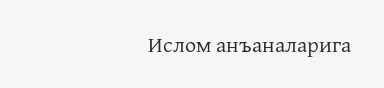Ислом анъаналарига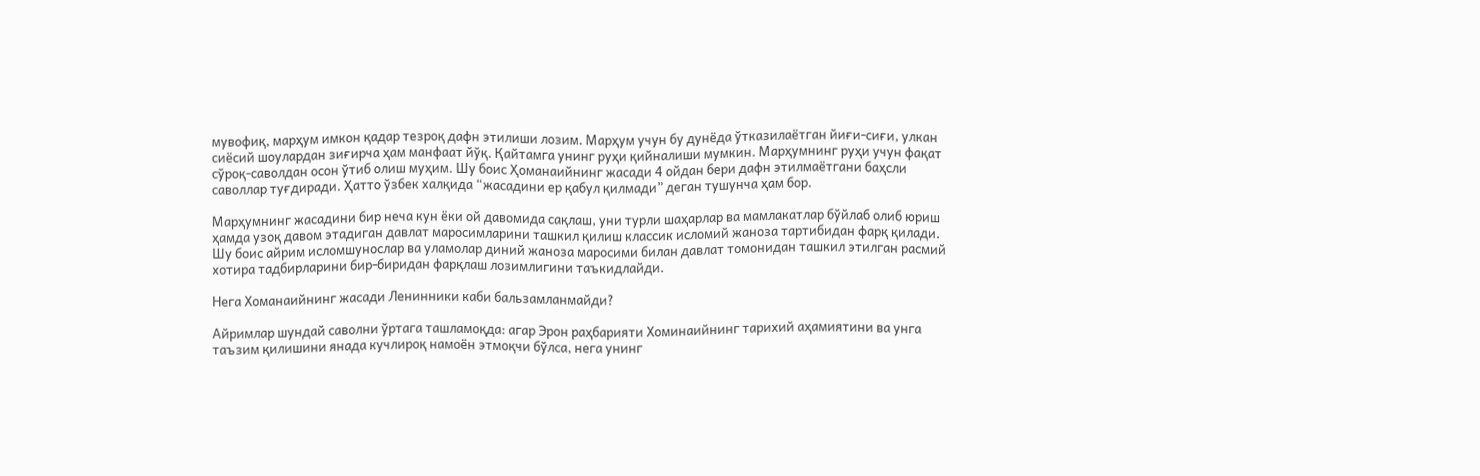мувофиқ, марҳум имкон қадар тезроқ дафн этилиши лозим. Марҳум учун бу дунёда ўтказилаётган йиғи-сиғи, улкан сиёсий шоулардан зиғирча ҳам манфаат йўқ. Қайтамга унинг руҳи қийналиши мумкин. Марҳумнинг руҳи учун фақат сўроқ-саволдан осон ўтиб олиш муҳим. Шу боис Ҳоманаийнинг жасади 4 ойдан бери дафн этилмаётгани баҳсли саволлар туғдиради. Ҳатто ўзбек халқида “жасадини ер қабул қилмади” деган тушунча ҳам бор.

Марҳумнинг жасадини бир неча кун ёки ой давомида сақлаш, уни турли шаҳарлар ва мамлакатлар бўйлаб олиб юриш ҳамда узоқ давом этадиган давлат маросимларини ташкил қилиш классик исломий жаноза тартибидан фарқ қилади. Шу боис айрим исломшунослар ва уламолар диний жаноза маросими билан давлат томонидан ташкил этилган расмий хотира тадбирларини бир-биридан фарқлаш лозимлигини таъкидлайди.

Нега Хоманаийнинг жасади Ленинники каби бальзамланмайди?

Айримлар шундай саволни ўртага ташламоқда: агар Эрон раҳбарияти Хоминаийнинг тарихий аҳамиятини ва унга таъзим қилишини янада кучлироқ намоён этмоқчи бўлса, нега унинг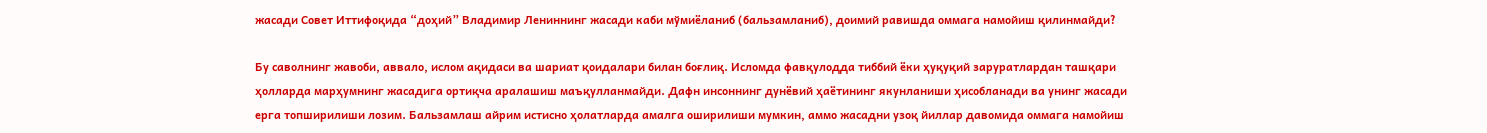жасади Совет Иттифоқида “доҳий” Владимир Лениннинг жасади каби мўмиёланиб (бальзамланиб), доимий равишда оммага намойиш қилинмайди?

Бу саволнинг жавоби, аввало, ислом ақидаси ва шариат қоидалари билан боғлиқ. Исломда фавқулодда тиббий ёки ҳуқуқий заруратлардан ташқари ҳолларда марҳумнинг жасадига ортиқча аралашиш маъқулланмайди. Дафн инсоннинг дунёвий ҳаётининг якунланиши ҳисобланади ва унинг жасади ерга топширилиши лозим. Бальзамлаш айрим истисно ҳолатларда амалга оширилиши мумкин, аммо жасадни узоқ йиллар давомида оммага намойиш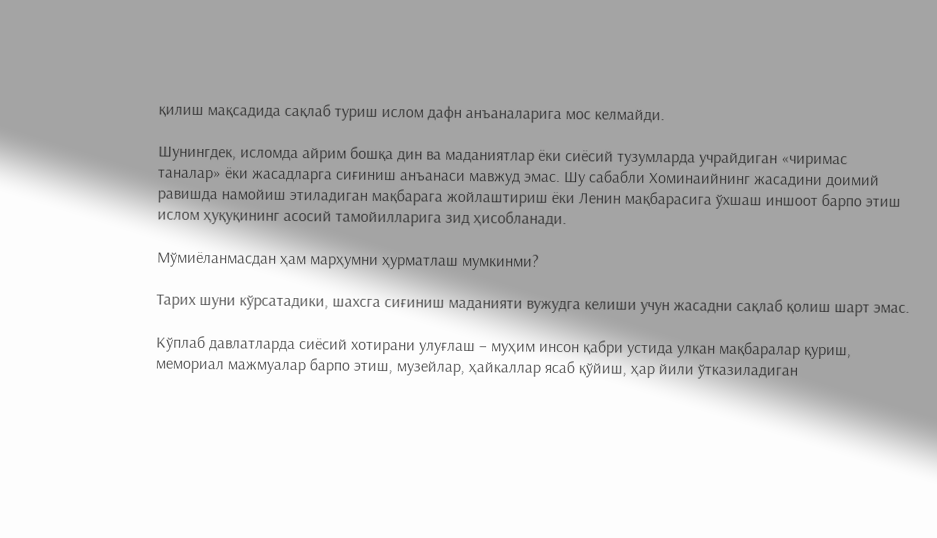қилиш мақсадида сақлаб туриш ислом дафн анъаналарига мос келмайди.

Шунингдек, исломда айрим бошқа дин ва маданиятлар ёки сиёсий тузумларда учрайдиган «чиримас таналар» ёки жасадларга сиғиниш анъанаси мавжуд эмас. Шу сабабли Хоминаийнинг жасадини доимий равишда намойиш этиладиган мақбарага жойлаштириш ёки Ленин мақбарасига ўхшаш иншоот барпо этиш ислом ҳуқуқининг асосий тамойилларига зид ҳисобланади.

Мўмиёланмасдан ҳам марҳумни ҳурматлаш мумкинми?

Тарих шуни кўрсатадики, шахсга сиғиниш маданияти вужудга келиши учун жасадни сақлаб қолиш шарт эмас.

Кўплаб давлатларда сиёсий хотирани улуғлаш – муҳим инсон қабри устида улкан мақбаралар қуриш, мемориал мажмуалар барпо этиш, музейлар, ҳайкаллар ясаб қўйиш, ҳар йили ўтказиладиган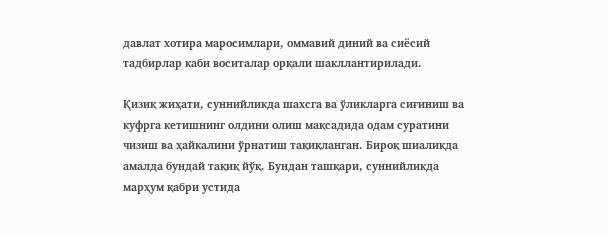давлат хотира маросимлари, оммавий диний ва сиёсий тадбирлар каби воситалар орқали шакллантирилади.

Қизиқ жиҳати, суннийликда шахсга ва ўликларга сиғиниш ва куфрга кетишнинг олдини олиш мақсадида одам суратини чизиш ва ҳайкалини ўрнатиш тақиқланган. Бироқ шиаликда амалда бундай тақиқ йўқ. Бундан ташқари, суннийликда марҳум қабри устида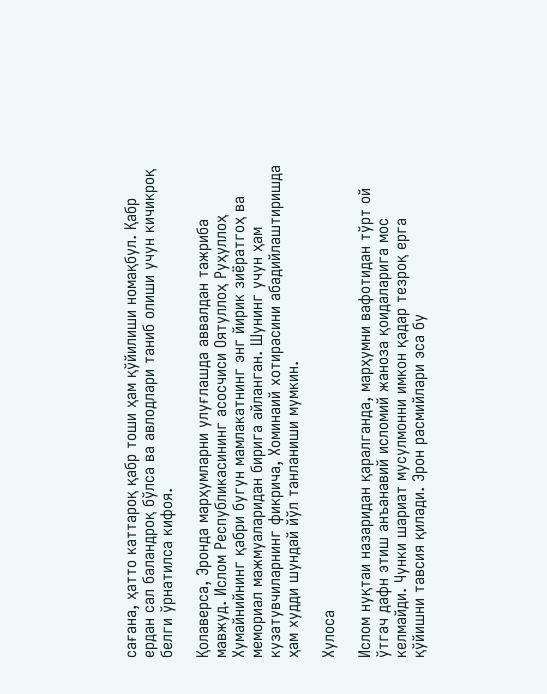сағана, ҳатто каттароқ қабр тоши ҳам қўйилиши номақбул. Қабр ердан сал баландроқ бўлса ва авлодлари таниб олиши учун кичикроқ белги ўрнатилса кифоя.

Қолаверса, Эронда марҳумларни улуғлашда аввалдан тажриба мавжуд. Ислом Республикасининг асосчиси Оятуллоҳ Руҳуллоҳ Хумайнийнинг қабри бугун мамлакатнинг энг йирик зиёратгоҳ ва мемориал мажмуаларидан бирига айланган. Шунинг учун ҳам кузатувчиларнинг фикрича, Хоминаий хотирасини абадийлаштиришда ҳам худди шундай йўл танланиши мумкин.

Хулоса

Ислом нуқтаи назаридан қаралганда, марҳумни вафотидан тўрт ой ўтгач дафн этиш анъанавий исломий жаноза қоидаларига мос келмайди. Чунки шариат мусулмонни имкон қадар тезроқ ерга қўйишни тавсия қилади. Эрон расмийлари эса бу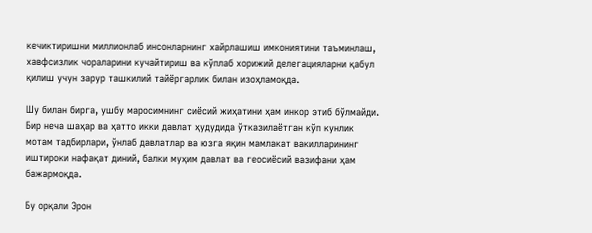кечиктиришни миллионлаб инсонларнинг хайрлашиш имкониятини таъминлаш, хавфсизлик чораларини кучайтириш ва кўплаб хорижий делегацияларни қабул қилиш учун зарур ташкилий тайёргарлик билан изоҳламоқда.

Шу билан бирга, ушбу маросимнинг сиёсий жиҳатини ҳам инкор этиб бўлмайди. Бир неча шаҳар ва ҳатто икки давлат ҳудудида ўтказилаётган кўп кунлик мотам тадбирлари, ўнлаб давлатлар ва юзга яқин мамлакат вакилларининг иштироки нафақат диний, балки муҳим давлат ва геосиёсий вазифани ҳам бажармоқда.

Бу орқали Эрон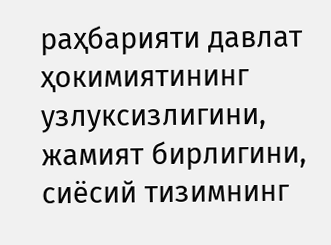раҳбарияти давлат ҳокимиятининг узлуксизлигини, жамият бирлигини, сиёсий тизимнинг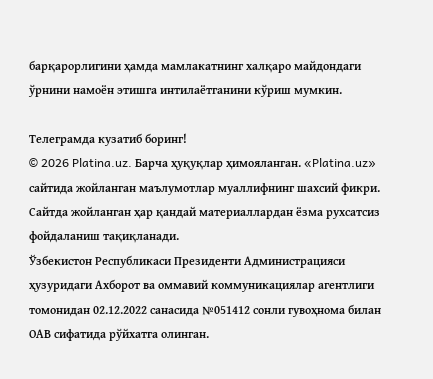барқарорлигини ҳамда мамлакатнинг халқаро майдондаги ўрнини намоён этишга интилаётганини кўриш мумкин.

Телеграмда кузатиб боринг!
© 2026 Platina.uz. Барча ҳуқуқлар ҳимояланган. «Platina.uz» сайтида жойланган маълумотлар муаллифнинг шахсий фикри. Сайтда жойланган ҳар қандай материаллардан ёзма рухсатсиз фойдаланиш тақиқланади.
Ўзбекистон Республикаси Президенти Администрацияси ҳузуридаги Ахборот ва оммавий коммуникациялар агентлиги томонидан 02.12.2022 санасида №051412 сонли гувоҳнома билан ОАВ сифатида рўйхатга олинган.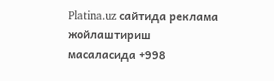Platina.uz сайтида реклама жойлаштириш масаласида +998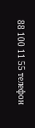88 100 11 55 телефон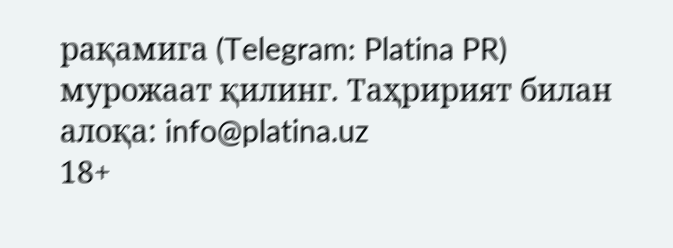рақамига (Telegram: Platina PR) мурожаат қилинг. Таҳририят билан алоқа: info@platina.uz
18+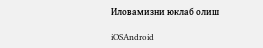Иловамизни юклаб олиш

iOSAndroid